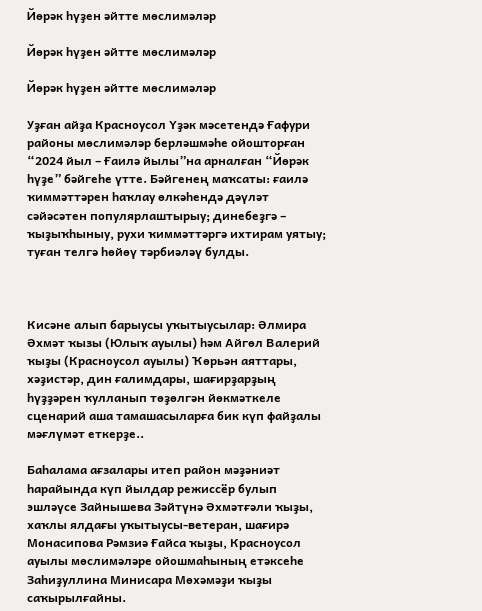Йөрәк һүҙен әйтте мөслимәләр

Йөрәк һүҙен әйтте мөслимәләр

Йөрәк һүҙен әйтте мөслимәләр

Уҙған айҙа Красноусол Үҙәк мәсетендә Ғафури районы мөслимәләр берләшмәһе ойошторған “2024 йыл – Ғаилә йылы”на арналған “Йөрәк һүҙе” бәйгеһе үтте. Бәйгенең маҡсаты: ғаилә ҡиммәттәрен һаҡлау өлкәһендә дәүләт сәйәсәтен популярлаштырыу; динебеҙгә – ҡыҙыҡһыныу, рухи ҡиммәттәргә ихтирам уятыу; туған телгә һөйөү тәрбиәләү булды.



Кисәне алып барыусы уҡытыусылар: Әлмира Әхмәт ҡызы (Юлыҡ ауылы) һәм Айгөл Валерий ҡыҙы (Красноусол ауылы) Ҡөрьән аяттары, хәҙистәр, дин ғалимдары, шағирҙарҙың һүҙҙәрен ҡулланып төҙөлгән йөкмәткеле сценарий аша тамашасыларға бик күп файҙалы мәғлүмәт еткерҙе..

Баһалама ағзалары итеп район мәҙәниәт һарайында күп йылдар режиссёр булып эшләүсе Зайнышева Зәйтүнә Әхмәтғәли ҡыҙы, хаҡлы ялдағы уҡытыусы-ветеран, шағирә Монасипова Рәмзиә Ғайса ҡыҙы, Красноусол ауылы мөслимәләре ойошмаһының етәксеһе Заһиҙуллина Минисара Мөхәмәҙи ҡыҙы саҡырылғайны.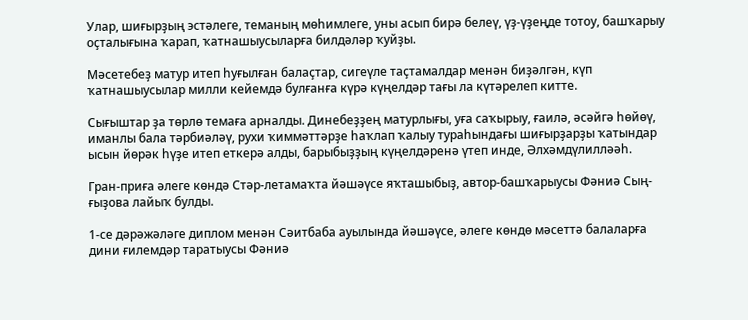Улар, шиғырҙың эстәлеге, теманың мөһимлеге, уны асып бирә белеү, үҙ-үҙеңде тотоу, башҡарыу оҫталығына ҡарап, ҡатнашыусыларға билдәләр ҡуйҙы.

Мәсетебеҙ матур итеп һуғылған балаҫтар, сигеүле таҫтамалдар менән биҙәлгән, күп ҡатнашыусылар милли кейемдә булғанға күрә күңелдәр тағы ла күтәрелеп китте.

Сығыштар ҙа төрлө темаға арналды. Динебеҙҙең матурлығы, уға саҡырыу, ғаилә, әсәйгә һөйөү, иманлы бала тәрбиәләү, рухи ҡиммәттәрҙе һаҡлап ҡалыу тураһындағы шиғырҙарҙы ҡатындар ысын йөрәк һүҙе итеп еткерә алды, барыбыҙҙың күңелдәренә үтеп инде, Әлхәмдүлилләәһ.

Гран-приға әлеге көндә Стәр-летамаҡта йәшәүсе яҡташыбыҙ, автор-башҡарыусы Фәниә Сың-ғыҙова лайыҡ булды.

1-се дәрәжәләге диплом менән Сәитбаба ауылында йәшәүсе, әлеге көндө мәсеттә балаларға дини ғилемдәр таратыусы Фәниә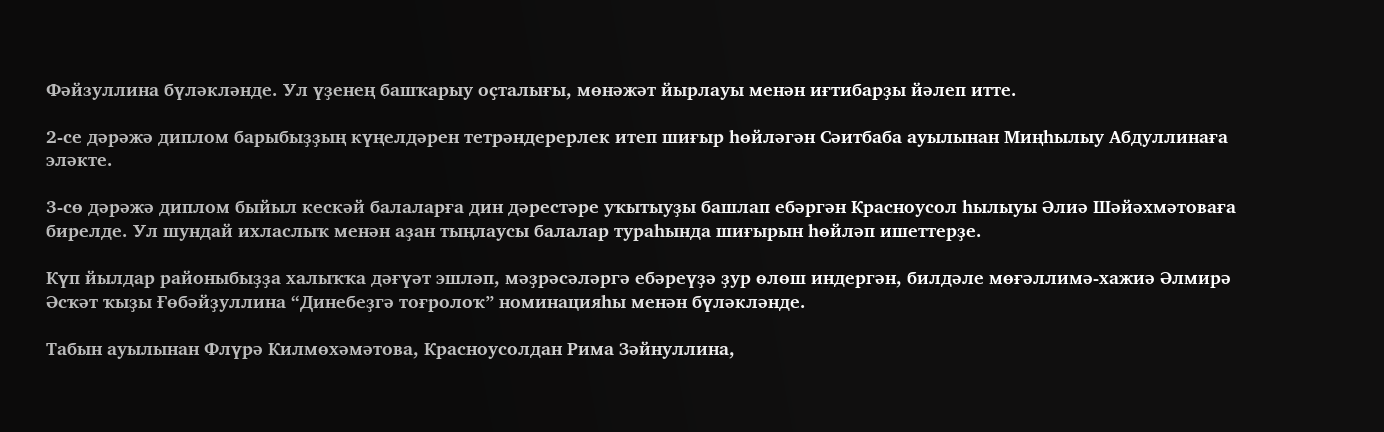Фәйзуллина бүләкләнде. Ул үҙенең башҡарыу оҫталығы, мөнәжәт йырлауы менән иғтибарҙы йәлеп итте.

2-се дәрәжә диплом барыбыҙҙың күңелдәрен тетрәндерерлек итеп шиғыр һөйләгән Сәитбаба ауылынан Миңһылыу Абдуллинаға эләкте.

3-сө дәрәжә диплом быйыл кескәй балаларға дин дәрестәре уҡытыуҙы башлап ебәргән Красноусол һылыуы Әлиә Шәйәхмәтоваға бирелде. Ул шундай ихласлыҡ менән аҙан тыңлаусы балалар тураһында шиғырын һөйләп ишеттерҙе.

Күп йылдар районыбыҙҙа халыҡҡа дәғүәт эшләп, мәҙрәсәләргә ебәреүҙә ҙур өлөш индергән, билдәле мөғәллимә-хажиә Әлмирә Әсҡәт ҡыҙы Ғөбәйҙуллина “Динебеҙгә тоғролоҡ” номинацияһы менән бүләкләнде.

Табын ауылынан Флүрә Килмөхәмәтова, Красноусолдан Рима Зәйнуллина,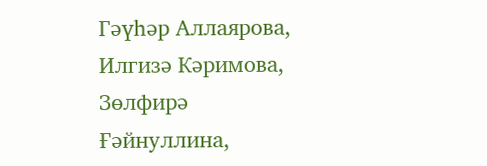Гәүһәр Аллаярова, Илгизә Кәримова, Зөлфирә Ғәйнуллина,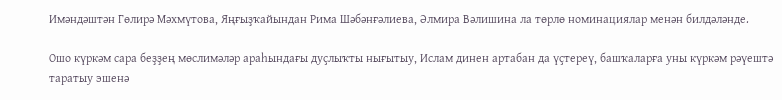Имәндәштән Гөлирә Мәхмүтова, Яңғыҙҡайындан Рима Шәбәнғәлиева, Әлмира Вәлишина ла төрлө номинациялар менән билдәләнде.

Ошо күркәм сара беҙҙең мөслимәләр араһындағы дуҫлыҡты нығытыу, Ислам динен артабан да үҫтереү, башҡаларға уны күркәм рәүештә таратыу эшенә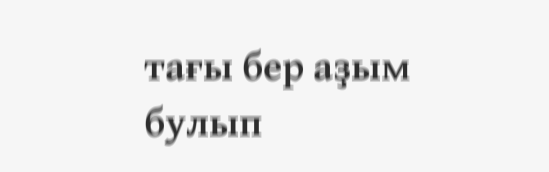тағы бер аҙым булып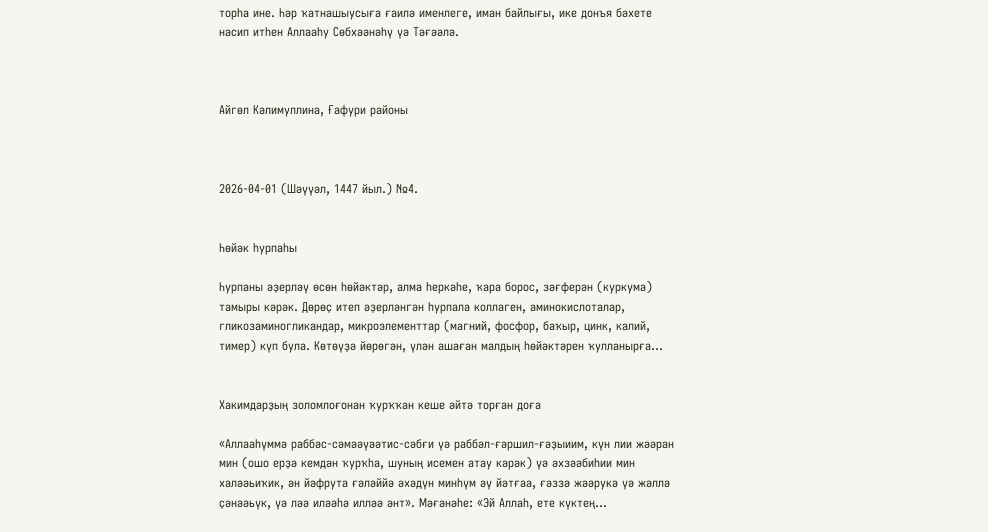торһа ине. Һәр ҡатнашыусыға ғаилә именлеге, иман байлығы, ике донъя бәхете насип итһен Аллааһу Сөбхәәнәһү үә Тәғәәлә.



Айгөл Кәлимуллина, Ғафури районы



2026-04-01 (Шәүүәл, 1447 йыл.) №4.


Һөйәк һурпаһы

Һурпаны әҙерләү өсөн һөйәктәр, алма һеркәһе, ҡара борос, зәғферән (куркума) тамыры кәрәк. Дөрөҫ итеп әҙерләнгән һурпала коллаген, аминокислоталар, гликозаминогликандар, микроэлементтар (магний, фосфор, баҡыр, цинк, калий, тимер) күп була. Көтөүҙә йөрөгән, үлән ашаған малдың һөйәктәрен ҡулланырға...


Хакимдарҙың золомлоғонан ҡурҡҡан кеше әйтә торған доға

«Аллааһүммә раббәс-сәмәәүәәтис-сәбғи үә раббәл-ғәршил-ғәҙыиим, күн лии жәәран мин (ошо ерҙә кемдән ҡурҡһа, шуның исемен атау кәрәк) үә әхзәәбиһии мин халәәьиҡик, ән йәфрута ғәләййә әхәдүн минһүм әү йәтғаа, ғәззә жәәрукә үә жәллә ҫәнәәьүк, үә ләә иләәһә илләә әнт». Мәғәнәһе: «Эй Аллаһ, ете күктең...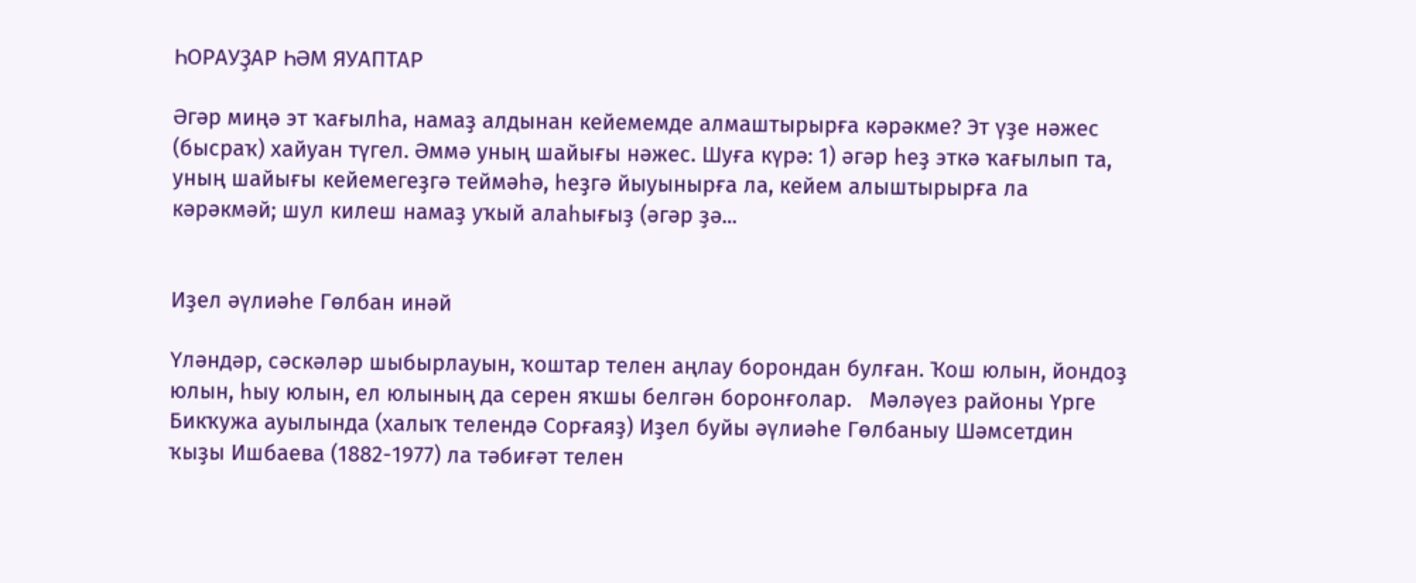ҺОРАУҘАР ҺӘМ ЯУАПТАР

Әгәр миңә эт ҡағылһа, намаҙ алдынан кейемемде алмаштырырға кәрәкме? Эт үҙе нәжес (бысраҡ) хайуан түгел. Әммә уның шайығы нәжес. Шуға күрә: 1) әгәр һеҙ эткә ҡағылып та, уның шайығы кейемегеҙгә теймәһә, һеҙгә йыуынырға ла, кейем алыштырырға ла кәрәкмәй; шул килеш намаҙ уҡый алаһығыҙ (әгәр ҙә...


Иҙел әүлиәһе Гөлбан инәй

Үләндәр, сәскәләр шыбырлауын, ҡоштар телен аңлау борондан булған. Ҡош юлын, йондоҙ юлын, һыу юлын, ел юлының да серен яҡшы белгән боронғолар.   Мәләүез районы Үрге Бикҡужа ауылында (халыҡ телендә Сорғаяҙ) Иҙел буйы әүлиәһе Гөлбаныу Шәмсетдин ҡыҙы Ишбаева (1882-1977) ла тәбиғәт телен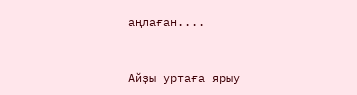аңлаған....


Айҙы уртаға ярыу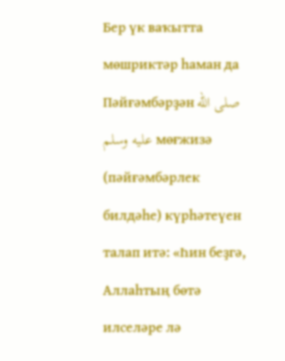Бер үк ваҡытта мөшриктәр һаман да Пәйғәмбәрҙән صلى الله عليه وسلم мөғжизә (пәйғәмбәрлек билдәһе) күрһәтеүен талап итә: «Һин беҙгә, Аллаһтың бөтә илселәре лә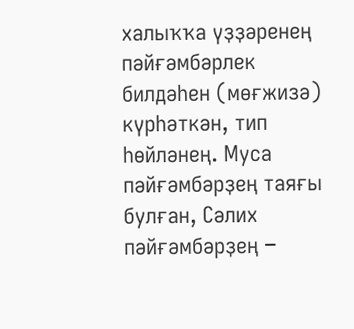халыҡҡа үҙҙәренең пәйғәмбәрлек билдәһен (мөғжизә) күрһәткән, тип һөйләнең. Муса пәйғәмбәрҙең таяғы булған, Сәлих пәйғәмбәрҙең −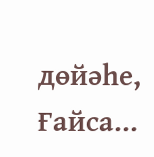дөйәһе, Ғайса...